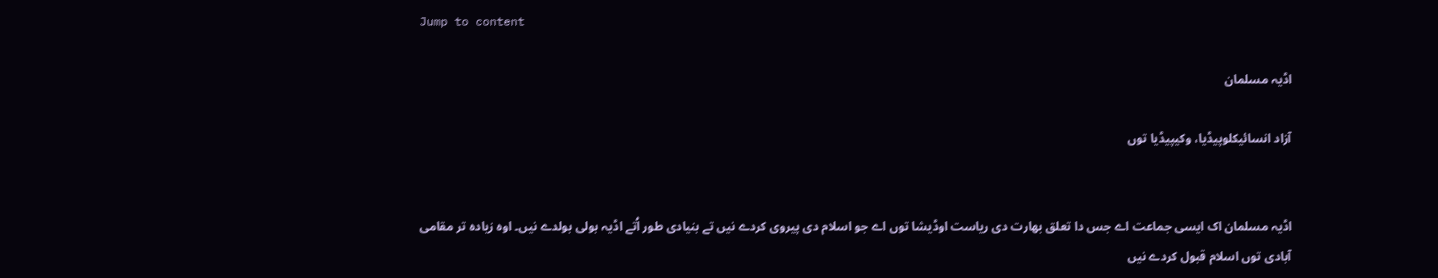Jump to content

اڈیہ مسلمان

آزاد انسائیکلوپیڈیا، وکیپیڈیا توں


اڈیہ مسلمان اک ایسی جماعت اے جس دا تعلق بھارت دی ریاست اوڈیشا توں اے جو اسلام دی پیروی کردے نيں تے بنیادی طور اُتے اڈیہ بولی بولدے نيں۔ اوہ زیادہ تر مقامی آبادی توں اسلام قبول کردے نيں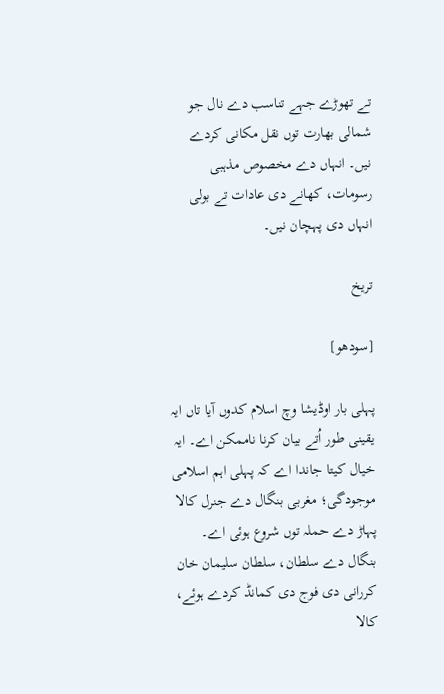تے تھوڑے جہے تناسب دے نال جو شمالی بھارت توں نقل مکانی کردے نيں۔ انہاں دے مخصوص مذہبی رسومات، کھانے دی عادات تے بولی انہاں دی پہچان نيں۔

تریخ

[سودھو]

پہلی بار اوڈیشا وچ اسلام کدوں آیا تاں ایہ یقینی طور اُتے بیان کرنا ناممکن اے۔ ایہ خیال کيتا جاندا اے کہ پہلی اہم اسلامی موجودگی؛ مغربی بنگال دے جنرل کالا پہاڑ دے حملہ توں شروع ہوئی اے۔ بنگال دے سلطان، سلطان سلیمان خان کررانی دی فوج دی کمانڈ کردے ہوئے، کالا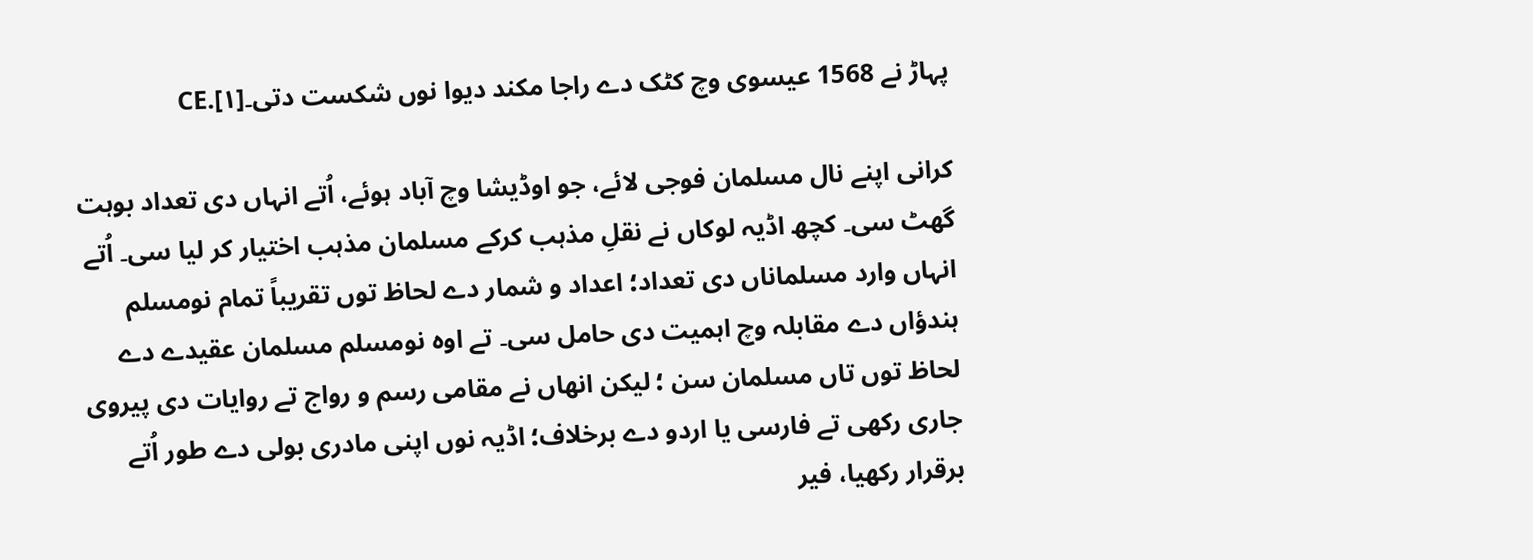پہاڑ نے 1568 عیسوی وچ کٹک دے راجا مکند دیوا نوں شکست دتی۔CE.[۱]

کرانی اپنے نال مسلمان فوجی لائے، جو اوڈیشا وچ آباد ہوئے، اُتے انہاں دی تعداد بوہت گھٹ سی۔ کچھ اڈیہ لوکاں نے نقلِ مذہب کرکے مسلمان مذہب اختیار کر ليا سی۔ اُتے انہاں وارد مسلماناں دی تعداد؛ اعداد و شمار دے لحاظ توں تقریباً تمام نومسلم ہندؤاں دے مقابلہ وچ اہمیت دی حامل سی۔ تے اوہ نومسلم مسلمان عقیدے دے لحاظ توں تاں مسلمان سن ؛ لیکن انھاں نے مقامی رسم و رواج تے روایات دی پیروی جاری رکھی تے فارسی یا اردو دے برخلاف؛ اڈیہ نوں اپنی مادری بولی دے طور اُتے برقرار رکھیا، فیر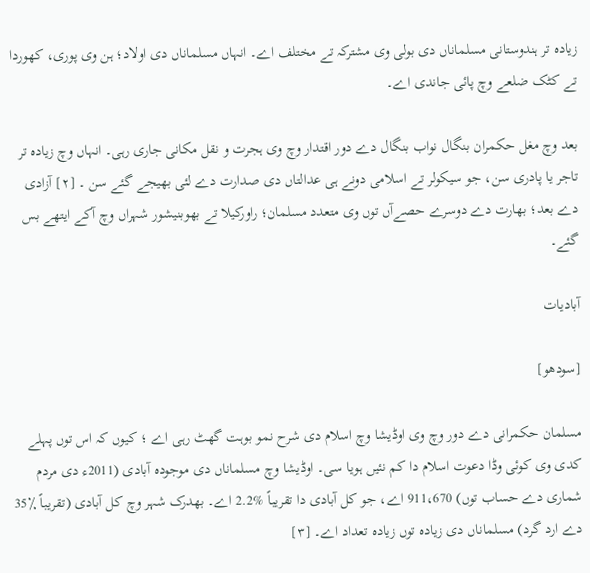زیادہ تر ہندوستانی مسلماناں دی بولی وی مشترکہ تے مختلف اے۔ انہاں مسلماناں دی اولاد؛ ہن وی پوری، کھوردا تے کٹک ضلعے وچ پائی جاندی اے۔

بعد وچ مغل حکمران بنگال نواب بنگال دے دور اقتدار وچ وی ہجرت و نقل مکانی جاری رہی۔ انہاں وچ زیادہ تر تاجر یا پادری سن، جو سیکولر تے اسلامی دونے ہی عدالتاں دی صدارت دے لئی بھیجے گئے سن ۔ [۲] آزادی دے بعد؛ بھارت دے دوسرے حصےآں توں وی متعدد مسلمان؛ راورکیلا تے بھوبنیشور شہراں وچ آکے ایتھے بس گئے۔

آبادیات

[سودھو]

مسلمان حکمرانی دے دور وچ وی اوڈیشا وچ اسلام دی شرح نمو بوہت گھٹ رہی اے ؛ کیوں کہ اس توں پہلے کدی وی کوئی وڈا دعوت اسلام دا کم نئيں ہويا سی۔ اوڈیشا وچ مسلماناں دی موجودہ آبادی (2011ء دی مردم شماری دے حساب توں) 911،670 اے، جو کل آبادی دا تقریباً %2.2 اے۔ بھدرک شہر وچ کل آبادی (تقریباً ٪35 دے ارد گرد) مسلماناں دی زیادہ توں زیادہ تعداد اے۔ [۳]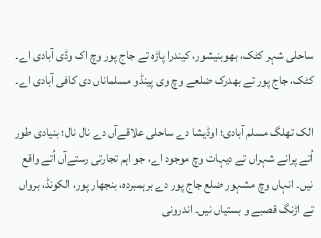ساحلی شہر کٹک، بھوبنیشور، کیندرا پاڑہ تے جاج پور وچ اک وڈی آبادی اے۔ کٹک، جاج پور تے بھدرک ضلعے وچ وی پینڈو مسلماناں دی کافی آبادی اے۔

الک تھلگ مسلم آبادی؛ اوڈیشا دے ساحلی علاقےآں دے نال نال؛ بنیادی طور اُتے پرانے شہراں تے دیہات وچ موجود اے، جو اہم تجارتی رستےآں اُتے واقع نيں۔ انہاں وچ مشہور ضلع جاج پور دے برہمبردہ، بنجھار پور، الکونڈ، برواں تے اڑنگ قصبے و بستیاں نيں۔ اندرونی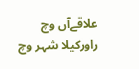علاقےآں وچ راورکیلا شہر وچ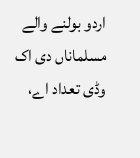اردو بولنے والے مسلماناں دی اک وڈی تعداد اے،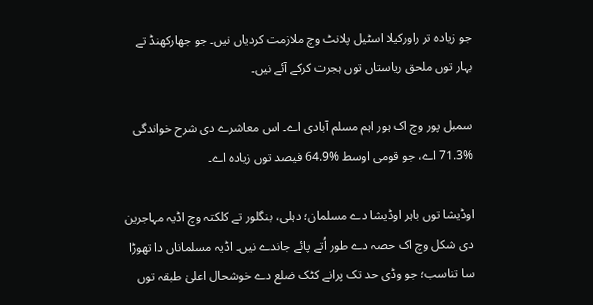جو زیادہ تر راورکیلا اسٹیل پلانٹ وچ ملازمت کردیاں نيں۔ جو جھارکھنڈ تے بہار توں ملحق ریاستاں توں ہجرت کرکے آئے نيں۔

سمبل پور وچ اک ہور اہم مسلم آبادی اے۔ اس معاشرے دی شرح خواندگی %71.3 اے، جو قومی اوسط %64.9 فیصد توں زیادہ اے۔

اوڈیشا توں باہر اوڈیشا دے مسلمان؛ دہلی، بنگلور تے کلکتہ وچ اڈیہ مہاجرین دی شکل وچ اک حصہ دے طور اُتے پائے جاندے نيں۔ اڈیہ مسلماناں دا تھوڑا سا تناسب؛ جو وڈی حد تک پرانے کٹک ضلع دے خوشحال اعلیٰ طبقہ توں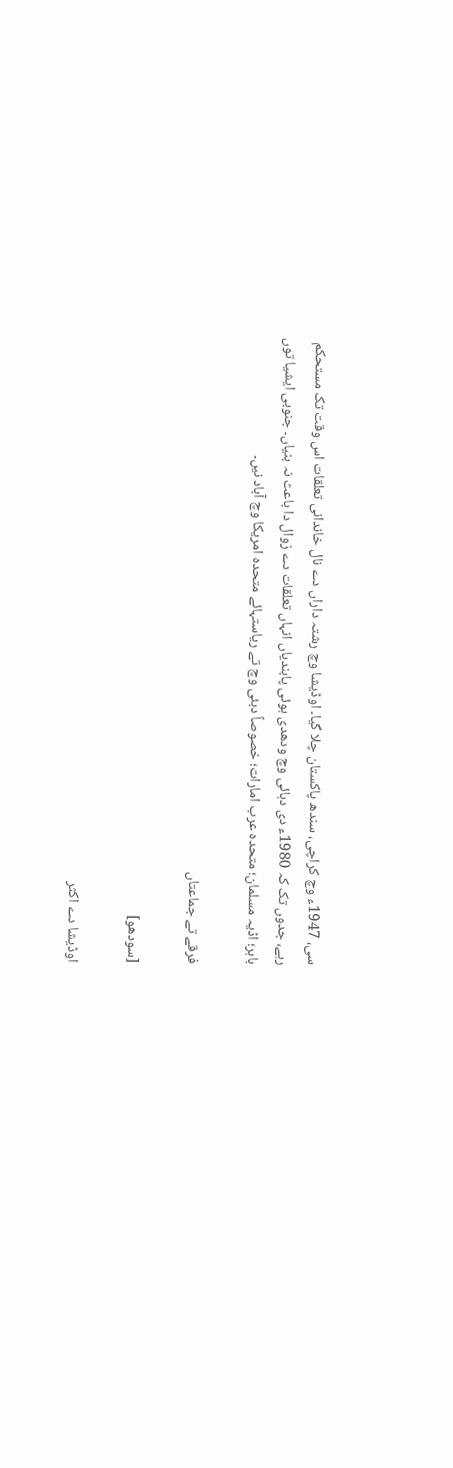سی، 1947ء وچ کراچی، سندھ پاکستان چلا گیا۔ اوڈیشا وچ رشتہ داراں دے نال خاندانی تعلقات اس وقت تک مستحکم رہے، جدوں تک کہ 1980ء دی دہائی وچ ودھدی ہوئی پابندیاں انہاں تعلقات دے زوال دا باعث نہ بنیاں۔ جنوبی ایشیا توں باہر؛ اڈیہ مسلمان؛ متحدہ عرب امارات؛ خصوصاً دبئی وچ تے ریاستہائے متحدہ امریکا وچ آباد نيں۔

فرقے تے جماعتاں

[سودھو]

اوڈیشا دے اکثر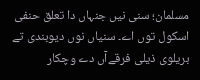مسلمان؛ سنی نيں جنہاں دا تعلق حنفی اسکول توں اے۔ سنیاں نوں دیوبندی تے بریلوی ذیلی فرقےآں دے وچکار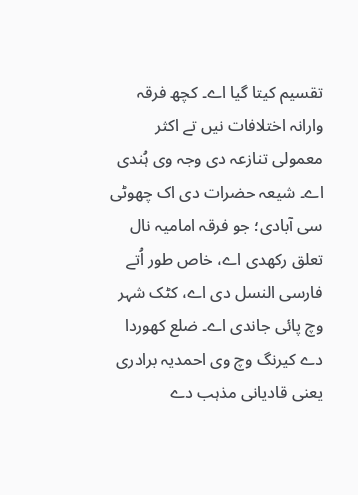تقسیم کيتا گیا اے۔ کچھ فرقہ وارانہ اختلافات نيں تے اکثر معمولی تنازعہ دی وجہ وی ہُندی اے۔ شیعہ حضرات دی اک چھوٹی سی آبادی؛ جو فرقہ امامیہ نال تعلق رکھدی اے، خاص طور اُتے فارسی النسل دی اے، کٹک شہر وچ پائی جاندی اے۔ ضلع کھوردا دے کیرنگ وچ وی احمدیہ برادری یعنی قادیانی مذہب دے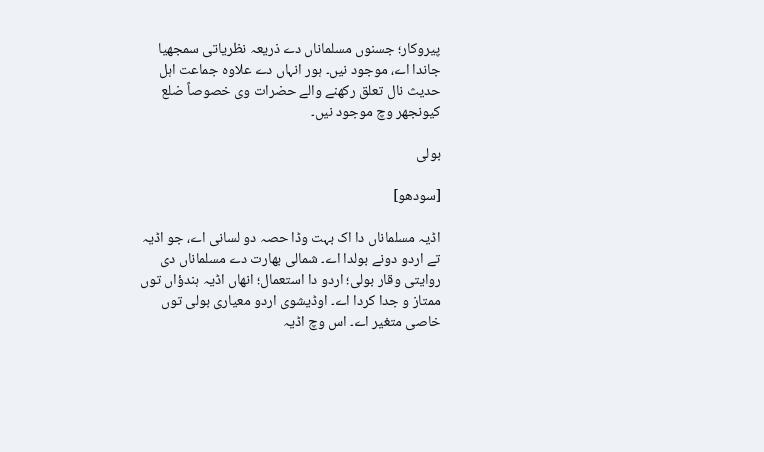پیروکار؛ جسنوں مسلماناں دے ذریعہ نظریاتی سمجھیا جاندا اے، موجود نيں۔ ہور انہاں دے علاوہ جماعت اہل حدیث نال تعلق رکھنے والے حضرات وی خصوصاً ضلع کیونجھر وچ موجود نيں۔

بولی

[سودھو]

اڈیہ مسلماناں دا اک بہت وڈا حصہ دو لسانی اے، جو اڈیہ تے اردو دونے بولدا اے۔ شمالی بھارت دے مسلماناں دی روايتی وقار بولی؛ اردو دا استعمال؛ انھاں اڈیہ ہندؤاں توں ممتاز و جدا کردا اے۔ اوڈیشوی اردو معیاری بولی توں خاصی متغیر اے۔ اس وچ اڈیہ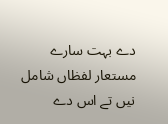دے بہت سارے مستعار لفظاں شامل نيں تے اس دے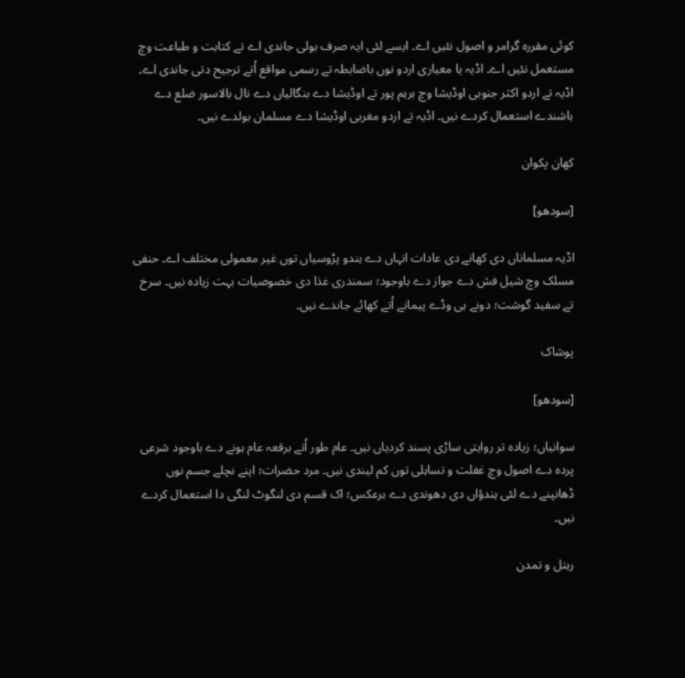کوئی مقررہ گرامر و اصول نئيں اے۔ ايسے لئی ایہ صرف بولی جاندی اے تے کتابت و طباعت وچ مستعمل نئيں اے۔ اڈیہ یا معیاری اردو نوں باضابطہ تے رسمی مواقع اُتے ترجیح دتی جاندی اے۔ اڈیہ تے اردو اکثر جنوبی اوڈیشا وچ برہم پور تے اوڈیشا دے بنگالیاں دے نال بالاسور ضلع دے باشندے استعمال کردے نيں۔ اڈیہ تے اردو مغربی اوڈیشا دے مسلمان بولدے نيں۔

کھان پکوان

[سودھو]

اڈیہ مسلماناں دی کھانے دی عادات انہاں دے ہندو پڑوسیاں توں غیر معمولی مختلف اے۔ حنفی مسلک وچ شیل فش دے جواز دے باوجود؛ سمندری غذا دی خصوصیات بہت زیادہ نيں۔ سرخ تے سفید گوشت؛ دونے ہی وڈے پیمانے اُتے کھائے جاندے نيں۔

پوشاک

[سودھو]

سوانیاں؛ زیادہ تر روايتی ساڑی پسند کردیاں نيں۔ عام طور اُتے برقعہ عام ہونے دے باوجود شرعی پردہ دے اصول وچ غفلت و تساہلی توں کم لیندی نيں۔ مرد حضرات؛ اپنے نچلے جسم نوں ڈھانپنے دے لئی ہندؤاں دی دھوندی دے برعکس؛ اک قسم دی لنگوٹ لنگی دا استعمال کردے نيں۔

رہتل و تمدن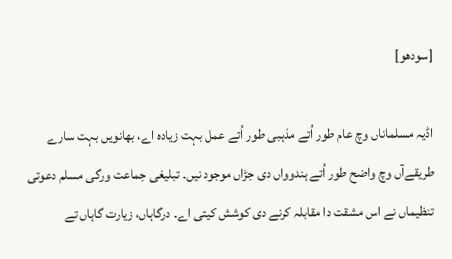[سودھو]

اڈیہ مسلماناں وچ عام طور اُتے مذہبی طور اُتے عمل بہت زیادہ اے، بھانويں بہت سارے طریقےآں وچ واضح طور اُتے ہندوواں دی جڑاں موجود نيں۔ تبلیغی جماعت ورگی مسلم دعوتى تنظیماں نے اس مشقت دا مقابلہ کرنے دی کوشش کيتی اے۔ درگاہاں، زیارت گاہاں تے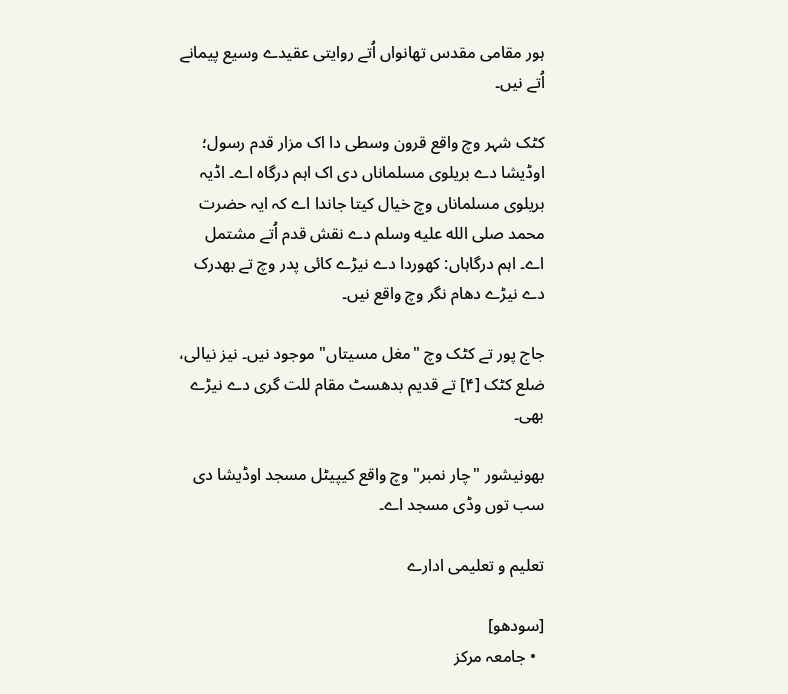ہور مقامی مقدس تھانواں اُتے روايتی عقیدے وسیع پیمانے اُتے نيں۔

کٹک شہر وچ واقع قرون وسطی دا اک مزار قدم رسول؛ اوڈیشا دے بریلوی مسلماناں دی اک اہم درگاہ اے۔ اڈیہ بریلوی مسلماناں وچ خیال کيتا جاندا اے کہ ایہ حضرت محمد صلى الله عليه وسلم دے نقش قدم اُتے مشتمل اے۔ اہم درگاہاں: کھوردا دے نیڑے کائی پدر وچ تے بھدرک دے نیڑے دھام نگر وچ واقع نيں۔

جاج پور تے کٹک وچ "مغل مسیتاں" موجود نيں۔ نيز نیالی، ضلع کٹک [۴] تے قدیم بدھسٹ مقام للت گری دے نیڑے بھی۔

بھونیشور "چار نمبر" وچ واقع کیپیٹل مسجد اوڈیشا دی سب توں وڈی مسجد اے۔

تعلیم و تعلیمی ادارے

[سودھو]
  • جامعہ مرکز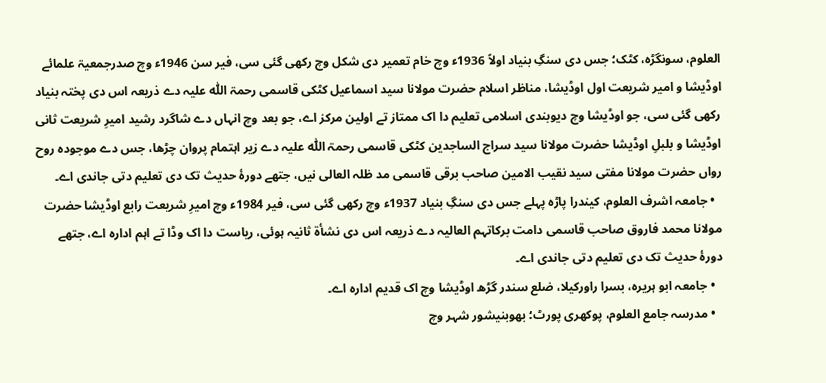العلوم، سونگڑہ، کٹک؛ جس دی سنگِ بنیاد اولاً 1936ء وچ خام تعمیر دی شکل وچ رکھی گئی سی، فیر سن 1946ء وچ صدرجمعیۃ علمائے اوڈیشا و امیر شریعت اول اوڈیشا، مناظر اسلام حضرت مولانا سید اسماعیل کٹکی قاسمی رحمۃ اللّٰہ علیہ دے ذریعہ اس دی پختہ بنیاد رکھی گئی سی، جو اوڈیشا وچ دیوبندی اسلامی تعلیم دا اک ممتاز تے اولین مرکز اے، جو بعد وچ انہاں دے شاگرد رشید امیرِ شریعت ثانی اوڈیشا و بلبلِ اوڈیشا حضرت مولانا سید سراج الساجدین کٹکی قاسمی رحمۃ اللّٰہ علیہ دے زیر اہتمام پروان چڑھا، جس دے موجودہ روح رواں حضرت مولانا مفتی سید نقیب الامین صاحب برقی قاسمی مد ظلہ العالی نيں، جتھے دورۂ حدیث تک دی تعلیم دتی جاندی اے۔
  • جامعہ اشرف العلوم، کیندرا پاڑہ پہلے جس دی سنگِ بنیاد 1937ء وچ رکھی گئی سی، فیر 1984ء وچ امیرِ شریعت رابع اوڈیشا حضرت مولانا محمد فاروق صاحب قاسمی دامت برکاتہم العالیہ دے ذریعہ اس دی نشأۃ ثانیہ ہوئی، ریاست دا اک وڈا تے اہم ادارہ اے، جتھے دورۂ حدیث تک دی تعلیم دتی جاندی اے۔
  • جامعہ ابو ہریرہ، بسرا راورکیلا، ضلع سندر گڑھ اوڈیشا وچ اک قدیم ادارہ اے۔
  • مدرسہ جامع العلوم، پوکھری پورٹ؛ بھوبنیشور شہر وچ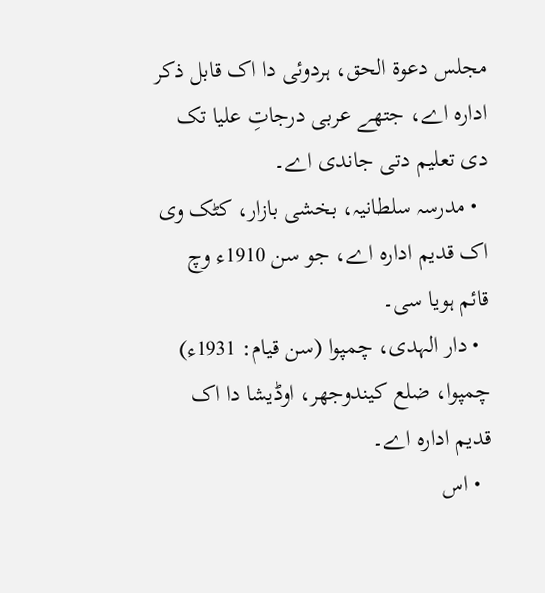مجلس دعوۃ الحق، ہردوئی دا اک قابل ذکر ادارہ اے، جتھے عربی درجاتِ علیا تک دی تعلیم دتی جاندی اے۔
  • مدرسہ سلطانیہ، بخشی بازار، کٹک وی اک قدیم ادارہ اے، جو سن 1910ء وچ قائم ہويا سی۔
  • دار الہدی، چمپوا (سن قیام: 1931ء) چمپوا، ضلع کیندوجھر، اوڈیشا دا اک قدیم ادارہ اے۔
  • اس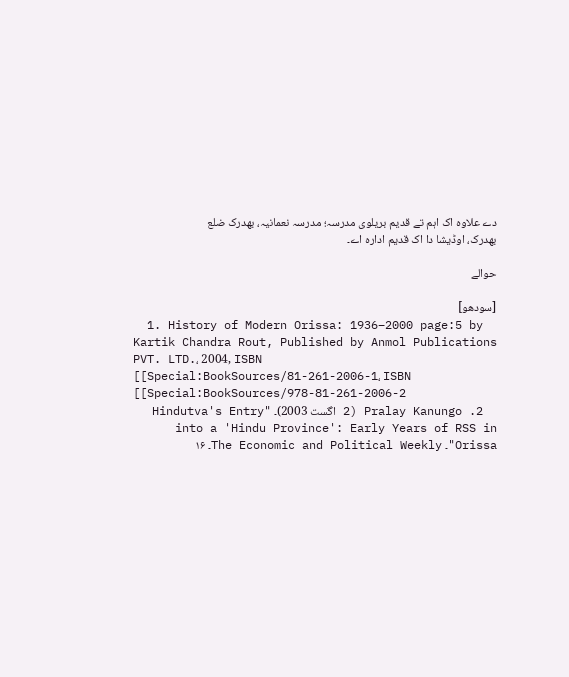دے علاوہ اک اہم تے قدیم بریلوی مدرسہ؛ مدرسہ نعمانیہ، بھدرک ضلع بھدرک، اوڈیشا دا اک قدیم ادارہ اے۔

حوالے

[سودھو]
  1. History of Modern Orissa: 1936–2000 page:5 by Kartik Chandra Rout, Published by Anmol Publications PVT. LTD.، 2004, ISBN [[Special:BookSources/81-261-2006-1، ISBN [[Special:BookSources/978-81-261-2006-2
  2. Pralay Kanungo (2 اگست 2003)۔ "Hindutva's Entry into a 'Hindu Province': Early Years of RSS in Orissa"۔ The Economic and Political Weekly۔ ۱۶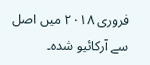فروری ۲۰۱۸ میں اصل سے آرکائیو شدہ۔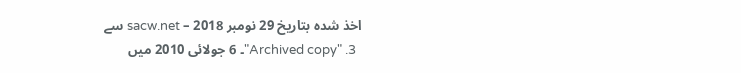اخذ شدہ بتاریخ 29 نومبر 2018 – sacw.net سے
  3. "Archived copy"۔ 6 جولائی 2010 میں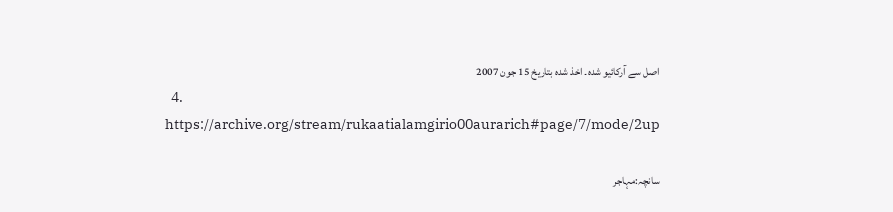اصل سے آرکائیو شدہ۔ اخذ شدہ بتاریخ 15 جون 2007
  4. https://archive.org/stream/rukaatialamgirio00aurarich#page/7/mode/2up

سانچہ:مہاجر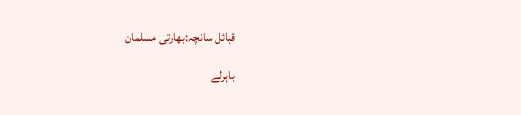قبائل سانچہ:بھارتی مسلمان

باہرلے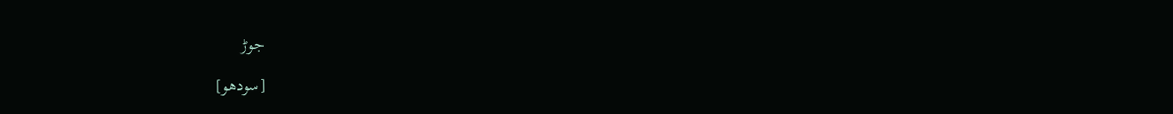جوڑ

[سودھو]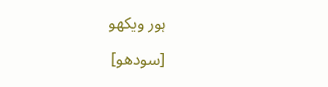ہور ویکھو

[سودھو]